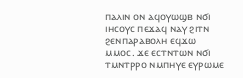ⲡⲁⲗⲓⲛ ⲟⲛ ⲁϥⲟⲩⲱϣⲃ ⲛϭⲓ ⲓⲏⲥⲟⲩⲥ ⲡⲉϫⲁϥ ⲛⲁⲩ ϩⲓⲧⲛ ϩⲉⲛⲡⲁⲣⲁⲃⲟⲗⲏ ⲉϥϫⲱ ⲙⲙⲟⲥ. ϫⲉ ⲉⲥⲧⲛⲧⲱⲛ ⲛϭⲓ ⲧⲙⲛⲧⲣⲣⲟ ⲛⲙⲡⲏⲩⲉ ⲉⲩⲣⲱⲙⲉ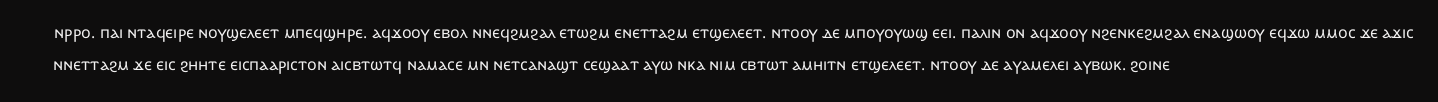ⲛⲣⲣⲟ. ⲡⲁⲓ ⲛⲧⲁϥⲉⲓⲣⲉ ⲛⲟⲩϣⲉⲗⲉⲉⲧ ⲙⲡⲉϥϣⲏⲣⲉ. ⲁϥϫⲟⲟⲩ ⲉⲃⲟⲗ ⲛⲛⲉϥϩⲙϩⲁⲗ ⲉⲧⲱϩⲙ ⲉⲛⲉⲧⲧⲁϩⲙ ⲉⲧϣⲉⲗⲉⲉⲧ. ⲛⲧⲟⲟⲩ ⲇⲉ ⲙⲡⲟⲩⲟⲩⲱϣ ⲉⲉⲓ. ⲡⲁⲗⲓⲛ ⲟⲛ ⲁϥϫⲟⲟⲩ ⲛϩⲉⲛⲕⲉϩⲙϩⲁⲗ ⲉⲛⲁϣⲱⲟⲩ ⲉϥϫⲱ ⲙⲙⲟⲥ ϫⲉ ⲁϫⲓⲥ ⲛⲛⲉⲧⲧⲁϩⲙ ϫⲉ ⲉⲓⲥ ϩⲏⲏⲧⲉ ⲉⲓⲥⲡⲁⲁⲣⲓⲥⲧⲟⲛ ⲁⲓⲥⲃⲧⲱⲧϥ ⲛⲁⲙⲁⲥⲉ ⲙⲛ ⲛⲉⲧⲥⲁⲛⲁϣⲧ ⲥⲉϣⲁⲁⲧ ⲁⲩⲱ ⲛⲕⲁ ⲛⲓⲙ ⲥⲃⲧⲱⲧ ⲁⲙⲏⲓⲧⲛ ⲉⲧϣⲉⲗⲉⲉⲧ. ⲛⲧⲟⲟⲩ ⲇⲉ ⲁⲩⲁⲙⲉⲗⲉⲓ ⲁⲩⲃⲱⲕ. ϩⲟⲓⲛⲉ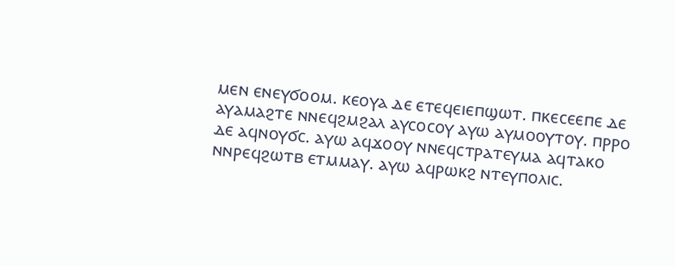ⲙⲉⲛ ⲉⲛⲉⲩϭⲟⲟⲙ. ⲕⲉⲟⲩⲁ ⲇⲉ ⲉⲧⲉϥⲉⲓⲉⲡϣⲱⲧ. ⲡⲕⲉⲥⲉⲉⲡⲉ ⲇⲉ ⲁⲩⲁⲙⲁϩⲧⲉ ⲛⲛⲉϥϩⲙϩⲁⲗ ⲁⲩⲥⲟⲥⲟⲩ ⲁⲩⲱ ⲁⲩⲙⲟⲟⲩⲧⲟⲩ. ⲡⲣⲣⲟ ⲇⲉ ⲁϥⲛⲟⲩϭⲥ. ⲁⲩⲱ ⲁϥϫⲟⲟⲩ ⲛⲛⲉϥⲥⲧⲣⲁⲧⲉⲩⲙⲁ ⲁϥⲧⲁⲕⲟ ⲛⲛⲣⲉϥϩⲱⲧⲃ ⲉⲧⲙⲙⲁⲩ. ⲁⲩⲱ ⲁϥⲣⲱⲕϩ ⲛⲧⲉⲩⲡⲟⲗⲓⲥ.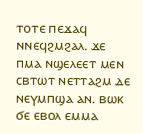ⲧⲟⲧⲉ ⲡⲉϫⲁϥ ⲛⲛⲉϥϩⲙϩⲁⲗ. ϫⲉ ⲡⲙⲁ ⲛϣⲉⲗⲉⲉⲧ ⲙⲉⲛ ⲥⲃⲧⲱⲧ ⲛⲉⲧⲧⲁϩⲙ ⲇⲉ ⲛⲉⲩⲙⲡϣⲁ ⲁⲛ. ⲃⲱⲕ ϭⲉ ⲉⲃⲟⲗ ⲉⲙⲙⲁ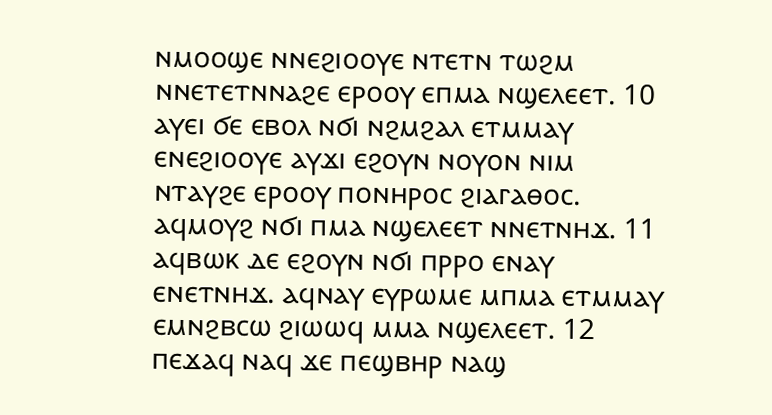ⲛⲙⲟⲟϣⲉ ⲛⲛⲉϩⲓⲟⲟⲩⲉ ⲛⲧⲉⲧⲛ ⲧⲱϩⲙ ⲛⲛⲉⲧⲉⲧⲛⲛⲁϩⲉ ⲉⲣⲟⲟⲩ ⲉⲡⲙⲁ ⲛϣⲉⲗⲉⲉⲧ. 10 ⲁⲩⲉⲓ ϭⲉ ⲉⲃⲟⲗ ⲛϭⲓ ⲛϩⲙϩⲁⲗ ⲉⲧⲙⲙⲁⲩ ⲉⲛⲉϩⲓⲟⲟⲩⲉ ⲁⲩϫⲓ ⲉϩⲟⲩⲛ ⲛⲟⲩⲟⲛ ⲛⲓⲙ ⲛⲧⲁⲩϩⲉ ⲉⲣⲟⲟⲩ ⲡⲟⲛⲏⲣⲟⲥ ϩⲓⲁⲅⲁⲑⲟⲥ. ⲁϥⲙⲟⲩϩ ⲛϭⲓ ⲡⲙⲁ ⲛϣⲉⲗⲉⲉⲧ ⲛⲛⲉⲧⲛⲏϫ. 11 ⲁϥⲃⲱⲕ ⲇⲉ ⲉϩⲟⲩⲛ ⲛϭⲓ ⲡⲣⲣⲟ ⲉⲛⲁⲩ ⲉⲛⲉⲧⲛⲏϫ. ⲁϥⲛⲁⲩ ⲉⲩⲣⲱⲙⲉ ⲙⲡⲙⲁ ⲉⲧⲙⲙⲁⲩ ⲉⲙⲛϩⲃⲥⲱ ϩⲓⲱⲱϥ ⲙⲙⲁ ⲛϣⲉⲗⲉⲉⲧ. 12 ⲡⲉϫⲁϥ ⲛⲁϥ ϫⲉ ⲡⲉϣⲃⲏⲣ ⲛⲁϣ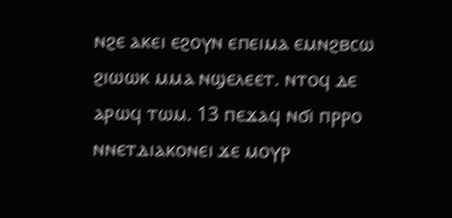ⲛϩⲉ ⲁⲕⲉⲓ ⲉϩⲟⲩⲛ ⲉⲡⲉⲓⲙⲁ ⲉⲙⲛϩⲃⲥⲱ ϩⲓⲱⲱⲕ ⲙⲙⲁ ⲛϣⲉⲗⲉⲉⲧ. ⲛⲧⲟϥ ⲇⲉ ⲁⲣⲱϥ ⲧⲱⲙ. 13 ⲡⲉϫⲁϥ ⲛϭⲓ ⲡⲣⲣⲟ ⲛⲛⲉⲧⲇⲓⲁⲕⲟⲛⲉⲓ ϫⲉ ⲙⲟⲩⲣ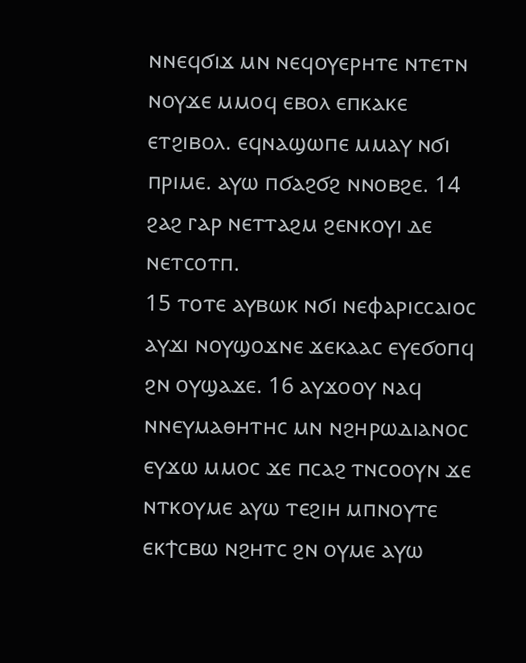ⲛⲛⲉϥϭⲓϫ ⲙⲛ ⲛⲉϥⲟⲩⲉⲣⲏⲧⲉ ⲛⲧⲉⲧⲛ ⲛⲟⲩϫⲉ ⲙⲙⲟϥ ⲉⲃⲟⲗ ⲉⲡⲕⲁⲕⲉ ⲉⲧϩⲓⲃⲟⲗ. ⲉϥⲛⲁϣⲱⲡⲉ ⲙⲙⲁⲩ ⲛϭⲓ ⲡⲣⲓⲙⲉ. ⲁⲩⲱ ⲡϭⲁϩϭϩ ⲛⲛⲟⲃϩⲉ. 14 ϩⲁϩ ⲅⲁⲣ ⲛⲉⲧⲧⲁϩⲙ ϩⲉⲛⲕⲟⲩⲓ ⲇⲉ ⲛⲉⲧⲥⲟⲧⲡ.
15 ⲧⲟⲧⲉ ⲁⲩⲃⲱⲕ ⲛϭⲓ ⲛⲉⲫⲁⲣⲓⲥⲥⲁⲓⲟⲥ ⲁⲩϫⲓ ⲛⲟⲩϣⲟϫⲛⲉ ϫⲉⲕⲁⲁⲥ ⲉⲩⲉϭⲟⲡϥ ϩⲛ ⲟⲩϣⲁϫⲉ. 16 ⲁⲩϫⲟⲟⲩ ⲛⲁϥ ⲛⲛⲉⲩⲙⲁⲑⲏⲧⲏⲥ ⲙⲛ ⲛϩⲏⲣⲱⲇⲓⲁⲛⲟⲥ ⲉⲩϫⲱ ⲙⲙⲟⲥ ϫⲉ ⲡⲥⲁϩ ⲧⲛⲥⲟⲟⲩⲛ ϫⲉ ⲛⲧⲕⲟⲩⲙⲉ ⲁⲩⲱ ⲧⲉϩⲓⲏ ⲙⲡⲛⲟⲩⲧⲉ ⲉⲕϯⲥⲃⲱ ⲛϩⲏⲧⲥ ϩⲛ ⲟⲩⲙⲉ ⲁⲩⲱ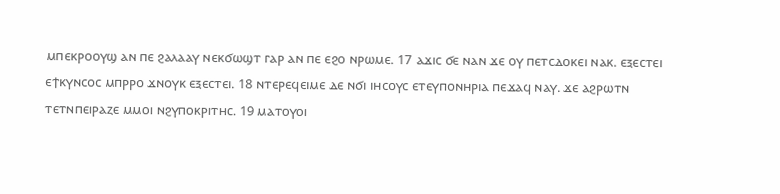ⲙⲡⲉⲕⲣⲟⲟⲩϣ ⲁⲛ ⲡⲉ ϩⲁⲗⲁⲁⲩ ⲛⲉⲕϭⲱϣⲧ ⲅⲁⲣ ⲁⲛ ⲡⲉ ⲉϩⲟ ⲛⲣⲱⲙⲉ. 17 ⲁϫⲓⲥ ϭⲉ ⲛⲁⲛ ϫⲉ ⲟⲩ ⲡⲉⲧⲥⲇⲟⲕⲉⲓ ⲛⲁⲕ. ⲉⲝⲉⲥⲧⲉⲓ ⲉϯⲕⲩⲛⲥⲟⲥ ⲙⲡⲣⲣⲟ ϫⲛⲟⲩⲕ ⲉⲝⲉⲥⲧⲉⲓ. 18 ⲛⲧⲉⲣⲉϥⲉⲓⲙⲉ ⲇⲉ ⲛϭⲓ ⲓⲏⲥⲟⲩⲥ ⲉⲧⲉⲩⲡⲟⲛⲏⲣⲓⲁ ⲡⲉϫⲁϥ ⲛⲁⲩ. ϫⲉ ⲁϩⲣⲱⲧⲛ ⲧⲉⲧⲛⲡⲉⲓⲣⲁⲍⲉ ⲙⲙⲟⲓ ⲛϩⲩⲡⲟⲕⲣⲓⲧⲏⲥ. 19 ⲙⲁⲧⲟⲩⲟⲓ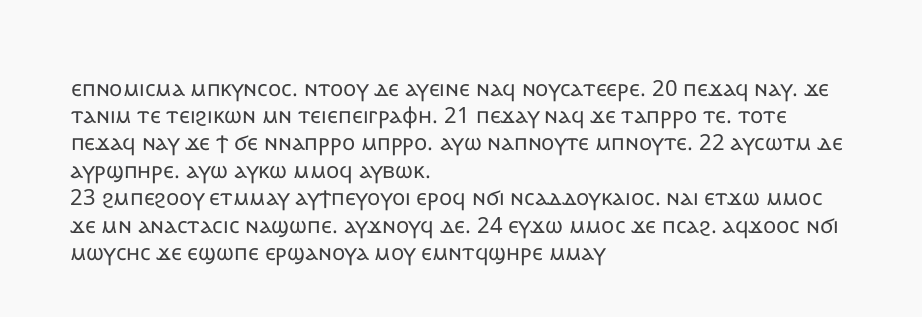ⲉⲡⲛⲟⲙⲓⲥⲙⲁ ⲙⲡⲕⲩⲛⲥⲟⲥ. ⲛⲧⲟⲟⲩ ⲇⲉ ⲁⲩⲉⲓⲛⲉ ⲛⲁϥ ⲛⲟⲩⲥⲁⲧⲉⲉⲣⲉ. 20 ⲡⲉϫⲁϥ ⲛⲁⲩ. ϫⲉ ⲧⲁⲛⲓⲙ ⲧⲉ ⲧⲉⲓϩⲓⲕⲱⲛ ⲙⲛ ⲧⲉⲓⲉⲡⲉⲓⲅⲣⲁⲫⲏ. 21 ⲡⲉϫⲁⲩ ⲛⲁϥ ϫⲉ ⲧⲁⲡⲣⲣⲟ ⲧⲉ. ⲧⲟⲧⲉ ⲡⲉϫⲁϥ ⲛⲁⲩ ϫⲉ ϯ ϭⲉ ⲛⲛⲁⲡⲣⲣⲟ ⲙⲡⲣⲣⲟ. ⲁⲩⲱ ⲛⲁⲡⲛⲟⲩⲧⲉ ⲙⲡⲛⲟⲩⲧⲉ. 22 ⲁⲩⲥⲱⲧⲙ ⲇⲉ ⲁⲩⲣϣⲡⲏⲣⲉ. ⲁⲩⲱ ⲁⲩⲕⲱ ⲙⲙⲟϥ ⲁⲩⲃⲱⲕ.
23 ϩⲙⲡⲉϩⲟⲟⲩ ⲉⲧⲙⲙⲁⲩ ⲁⲩϯⲡⲉⲩⲟⲩⲟⲓ ⲉⲣⲟϥ ⲛϭⲓ ⲛⲥⲁⲇⲇⲟⲩⲕⲁⲓⲟⲥ. ⲛⲁⲓ ⲉⲧϫⲱ ⲙⲙⲟⲥ ϫⲉ ⲙⲛ ⲁⲛⲁⲥⲧⲁⲥⲓⲥ ⲛⲁϣⲱⲡⲉ. ⲁⲩϫⲛⲟⲩϥ ⲇⲉ. 24 ⲉⲩϫⲱ ⲙⲙⲟⲥ ϫⲉ ⲡⲥⲁϩ. ⲁϥϫⲟⲟⲥ ⲛϭⲓ ⲙⲱⲩⲥⲏⲥ ϫⲉ ⲉϣⲱⲡⲉ ⲉⲣϣⲁⲛⲟⲩⲁ ⲙⲟⲩ ⲉⲙⲛⲧϥϣⲏⲣⲉ ⲙⲙⲁⲩ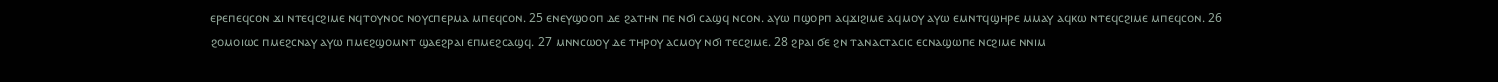ⲉⲣⲉⲡⲉϥⲥⲟⲛ ϫⲓ ⲛⲧⲉϥⲥϩⲓⲙⲉ ⲛϥⲧⲟⲩⲛⲟⲥ ⲛⲟⲩⲥⲡⲉⲣⲙⲁ ⲙⲡⲉϥⲥⲟⲛ. 25 ⲉⲛⲉⲩϣⲟⲟⲡ ⲇⲉ ϩⲁⲧⲏⲛ ⲡⲉ ⲛϭⲓ ⲥⲁϣϥ ⲛⲥⲟⲛ. ⲁⲩⲱ ⲡϣⲟⲣⲡ ⲁϥϫⲓϩⲓⲙⲉ ⲁϥⲙⲟⲩ ⲁⲩⲱ ⲉⲙⲛⲧϥϣⲏⲣⲉ ⲙⲙⲁⲩ ⲁϥⲕⲱ ⲛⲧⲉϥⲥϩⲓⲙⲉ ⲙⲡⲉϥⲥⲟⲛ. 26 ϩⲟⲙⲟⲓⲱⲥ ⲡⲙⲉϩⲥⲛⲁⲩ ⲁⲩⲱ ⲡⲙⲉϩϣⲟⲙⲛⲧ ϣⲁⲉϩⲣⲁⲓ ⲉⲡⲙⲉϩⲥⲁϣϥ. 27 ⲙⲛⲛⲥⲱⲟⲩ ⲇⲉ ⲧⲏⲣⲟⲩ ⲁⲥⲙⲟⲩ ⲛϭⲓ ⲧⲉⲥϩⲓⲙⲉ. 28 ϩⲣⲁⲓ ϭⲉ ϩⲛ ⲧⲁⲛⲁⲥⲧⲁⲥⲓⲥ ⲉⲥⲛⲁϣⲱⲡⲉ ⲛⲥϩⲓⲙⲉ ⲛⲛⲓⲙ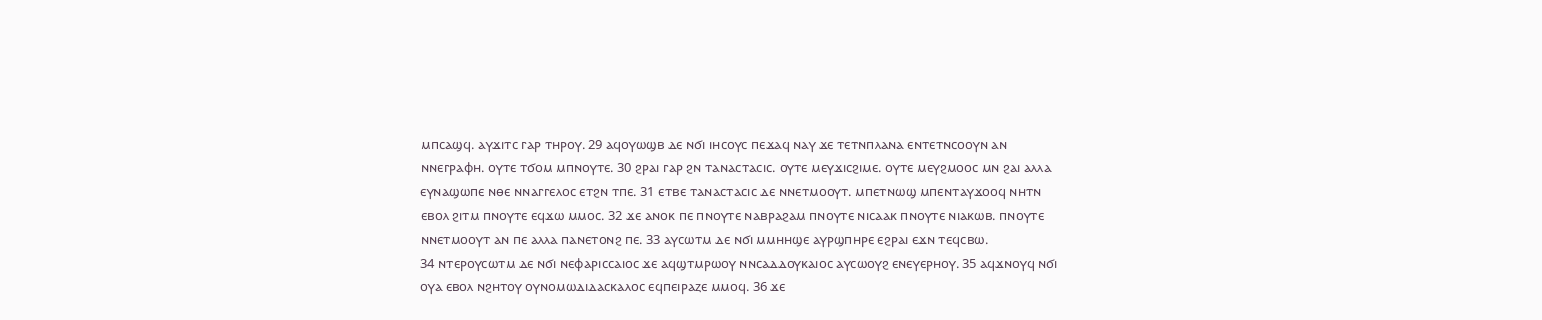ⲙⲡⲥⲁϣϥ. ⲁⲩϫⲓⲧⲥ ⲅⲁⲣ ⲧⲏⲣⲟⲩ. 29 ⲁϥⲟⲩⲱϣⲃ ⲇⲉ ⲛϭⲓ ⲓⲏⲥⲟⲩⲥ ⲡⲉϫⲁϥ ⲛⲁⲩ ϫⲉ ⲧⲉⲧⲛⲡⲗⲁⲛⲁ ⲉⲛⲧⲉⲧⲛⲥⲟⲟⲩⲛ ⲁⲛ ⲛⲛⲉⲅⲣⲁⲫⲏ. ⲟⲩⲧⲉ ⲧϭⲟⲙ ⲙⲡⲛⲟⲩⲧⲉ. 30 ϩⲣⲁⲓ ⲅⲁⲣ ϩⲛ ⲧⲁⲛⲁⲥⲧⲁⲥⲓⲥ. ⲟⲩⲧⲉ ⲙⲉⲩϫⲓⲥϩⲓⲙⲉ. ⲟⲩⲧⲉ ⲙⲉⲩϩⲙⲟⲟⲥ ⲙⲛ ϩⲁⲓ ⲁⲗⲗⲁ ⲉⲩⲛⲁϣⲱⲡⲉ ⲛⲑⲉ ⲛⲛⲁⲅⲅⲉⲗⲟⲥ ⲉⲧϩⲛ ⲧⲡⲉ. 31 ⲉⲧⲃⲉ ⲧⲁⲛⲁⲥⲧⲁⲥⲓⲥ ⲇⲉ ⲛⲛⲉⲧⲙⲟⲟⲩⲧ. ⲙⲡⲉⲧⲛⲱϣ ⲙⲡⲉⲛⲧⲁⲩϫⲟⲟϥ ⲛⲏⲧⲛ ⲉⲃⲟⲗ ϩⲓⲧⲙ ⲡⲛⲟⲩⲧⲉ ⲉϥϫⲱ ⲙⲙⲟⲥ. 32 ϫⲉ ⲁⲛⲟⲕ ⲡⲉ ⲡⲛⲟⲩⲧⲉ ⲛⲁⲃⲣⲁϩⲁⲙ ⲡⲛⲟⲩⲧⲉ ⲛⲓⲥⲁⲁⲕ ⲡⲛⲟⲩⲧⲉ ⲛⲓⲁⲕⲱⲃ. ⲡⲛⲟⲩⲧⲉ ⲛⲛⲉⲧⲙⲟⲟⲩⲧ ⲁⲛ ⲡⲉ ⲁⲗⲗⲁ ⲡⲁⲛⲉⲧⲟⲛϩ ⲡⲉ. 33 ⲁⲩⲥⲱⲧⲙ ⲇⲉ ⲛϭⲓ ⲙⲙⲏⲏϣⲉ ⲁⲩⲣϣⲡⲏⲣⲉ ⲉϩⲣⲁⲓ ⲉϫⲛ ⲧⲉϥⲥⲃⲱ.
34 ⲛⲧⲉⲣⲟⲩⲥⲱⲧⲙ ⲇⲉ ⲛϭⲓ ⲛⲉⲫⲁⲣⲓⲥⲥⲁⲓⲟⲥ ϫⲉ ⲁϥϣⲧⲙⲣⲱⲟⲩ ⲛⲛⲥⲁⲇⲇⲟⲩⲕⲁⲓⲟⲥ ⲁⲩⲥⲱⲟⲩϩ ⲉⲛⲉⲩⲉⲣⲏⲟⲩ. 35 ⲁϥϫⲛⲟⲩϥ ⲛϭⲓ ⲟⲩⲁ ⲉⲃⲟⲗ ⲛϩⲏⲧⲟⲩ ⲟⲩⲛⲟⲙⲱⲇⲓⲇⲁⲥⲕⲁⲗⲟⲥ ⲉϥⲡⲉⲓⲣⲁⲍⲉ ⲙⲙⲟϥ. 36 ϫⲉ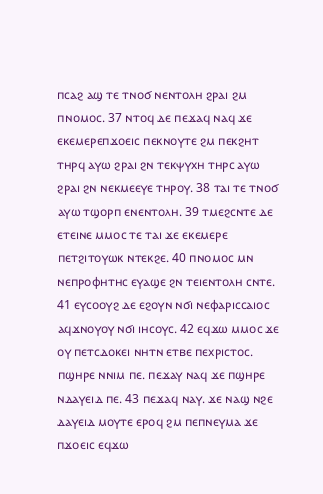ⲡⲥⲁϩ ⲁϣ ⲧⲉ ⲧⲛⲟϭ ⲛⲉⲛⲧⲟⲗⲏ ϩⲣⲁⲓ ϩⲙ ⲡⲛⲟⲙⲟⲥ. 37 ⲛⲧⲟϥ ⲇⲉ ⲡⲉϫⲁϥ ⲛⲁϥ ϫⲉ ⲉⲕⲉⲙⲉⲣⲉⲡϫⲟⲉⲓⲥ ⲡⲉⲕⲛⲟⲩⲧⲉ ϩⲙ ⲡⲉⲕϩⲏⲧ ⲧⲏⲣϥ ⲁⲩⲱ ϩⲣⲁⲓ ϩⲛ ⲧⲉⲕⲯⲩⲭⲏ ⲧⲏⲣⲥ ⲁⲩⲱ ϩⲣⲁⲓ ϩⲛ ⲛⲉⲕⲙⲉⲉⲩⲉ ⲧⲏⲣⲟⲩ. 38 ⲧⲁⲓ ⲧⲉ ⲧⲛⲟϭ ⲁⲩⲱ ⲧϣⲟⲣⲡ ⲉⲛⲉⲛⲧⲟⲗⲏ. 39 ⲧⲙⲉϩⲥⲛⲧⲉ ⲇⲉ ⲉⲧⲉⲓⲛⲉ ⲙⲙⲟⲥ ⲧⲉ ⲧⲁⲓ ϫⲉ ⲉⲕⲉⲙⲉⲣⲉ ⲡⲉⲧϩⲓⲧⲟⲩⲱⲕ ⲛⲧⲉⲕϩⲉ. 40 ⲡⲛⲟⲙⲟⲥ ⲙⲛ ⲛⲉⲡⲣⲟⲫⲏⲧⲏⲥ ⲉⲩⲁϣⲉ ϩⲛ ⲧⲉⲓⲉⲛⲧⲟⲗⲏ ⲥⲛⲧⲉ.
41 ⲉⲩⲥⲟⲟⲩϩ ⲇⲉ ⲉϩⲟⲩⲛ ⲛϭⲓ ⲛⲉⲫⲁⲣⲓⲥⲥⲁⲓⲟⲥ ⲁϥϫⲛⲟⲩⲟⲩ ⲛϭⲓ ⲓⲏⲥⲟⲩⲥ. 42 ⲉϥϫⲱ ⲙⲙⲟⲥ ϫⲉ ⲟⲩ ⲡⲉⲧⲥⲇⲟⲕⲉⲓ ⲛⲏⲧⲛ ⲉⲧⲃⲉ ⲡⲉⲭⲣⲓⲥⲧⲟⲥ. ⲡϣⲏⲣⲉ ⲛⲛⲓⲙ ⲡⲉ. ⲡⲉϫⲁⲩ ⲛⲁϥ ϫⲉ ⲡϣⲏⲣⲉ ⲛⲇⲁⲩⲉⲓⲇ ⲡⲉ. 43 ⲡⲉϫⲁϥ ⲛⲁⲩ. ϫⲉ ⲛⲁϣ ⲛϩⲉ ⲇⲁⲩⲉⲓⲇ ⲙⲟⲩⲧⲉ ⲉⲣⲟϥ ϩⲙ ⲡⲉⲡⲛⲉⲩⲙⲁ ϫⲉ ⲡϫⲟⲉⲓⲥ ⲉϥϫⲱ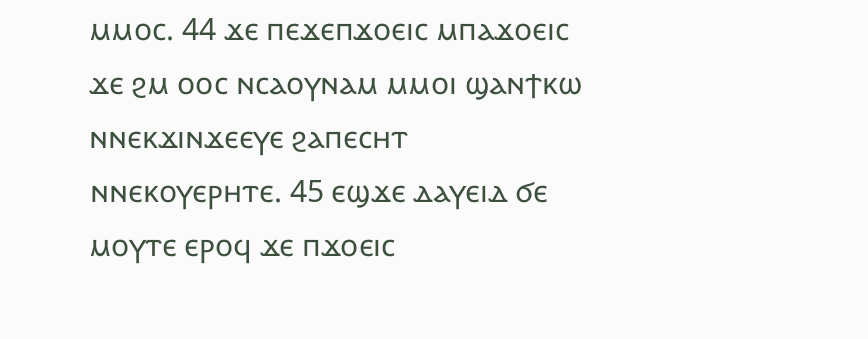ⲙⲙⲟⲥ. 44 ϫⲉ ⲡⲉϫⲉⲡϫⲟⲉⲓⲥ ⲙⲡⲁϫⲟⲉⲓⲥ ϫⲉ ϩⲙ ⲟⲟⲥ ⲛⲥⲁⲟⲩⲛⲁⲙ ⲙⲙⲟⲓ ϣⲁⲛϯⲕⲱ ⲛⲛⲉⲕϫⲓⲛϫⲉⲉⲩⲉ ϩⲁⲡⲉⲥⲏⲧ ⲛⲛⲉⲕⲟⲩⲉⲣⲏⲧⲉ. 45 ⲉϣϫⲉ ⲇⲁⲩⲉⲓⲇ ϭⲉ ⲙⲟⲩⲧⲉ ⲉⲣⲟϥ ϫⲉ ⲡϫⲟⲉⲓⲥ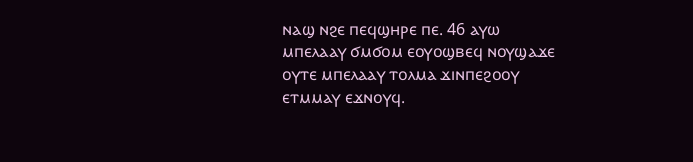ⲛⲁϣ ⲛϩⲉ ⲡⲉϥϣⲏⲣⲉ ⲡⲉ. 46 ⲁⲩⲱ ⲙⲡⲉⲗⲁⲁⲩ ϭⲙϭⲟⲙ ⲉⲟⲩⲟϣⲃⲉϥ ⲛⲟⲩϣⲁϫⲉ ⲟⲩⲧⲉ ⲙⲡⲉⲗⲁⲁⲩ ⲧⲟⲗⲙⲁ ϫⲓⲛⲡⲉϩⲟⲟⲩ ⲉⲧⲙⲙⲁⲩ ⲉϫⲛⲟⲩϥ.